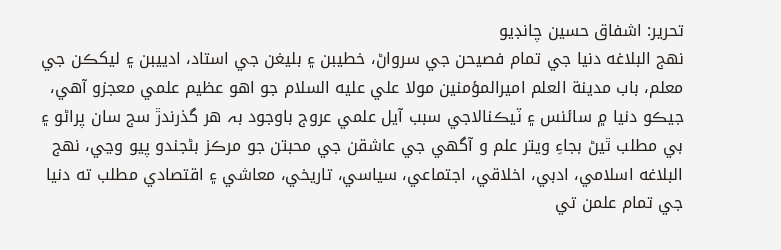تحرير: اشفاق حسين چانڊيو
نھج البلاغه دنيا جي تمام فصيحن جي سرواڻ، خطيبن ۽ بليغن جي استاد، ادييبن ۽ ليکڪن جي معلم، باب مدينة العلم اميرالمؤمنين مولا علي عليه السلام جو اھو عظيم علمي معجزو آهي، جيڪو دنيا ۾ سائنس ۽ ٽيڪنالاجي سبب آيل علمي عروج باوجود بہ ھر گذرندڙ سج سان پراڻو ۽ بي مطلب ٿيڻ بجاءِ ويتر علم و آگھي جي عاشقن جي محبتن جو مرڪز بڻجندو پيو وڃي، نھج البلاغه اسلامي، ادبي، اخلاقي، اجتماعي، سياسي، تاريخي، معاشي ۽ اقتصادي مطلب ته دنيا جي تمام علمن تي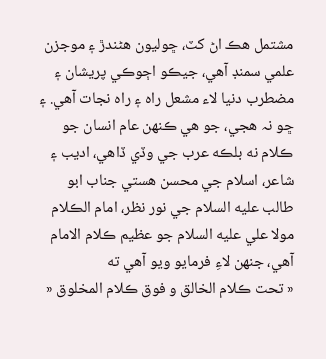مشتمل ھڪ اڻ کٽ، ڇوليون هڻندڙ ۽ موجزن علمي سمنڊ آهي، جيڪو اڄوڪي پريشان ۽ مضطرب دنيا لاء مشعل راه ۽ راہ نجات آھي. ۽ ڇو نہ ھجي، جو ھي ڪنھن عام انسان جو ڪلام نه بلڪه عرب جي وڏي ڏاھي، اديب ۽ شاعر، اسلام جي محسن ھستي جناب ابو طالب عليه السلام جي نور نظر، امام الڪلام مولا علي عليه السلام جو عظيم ڪلام الامام آھي، جنھن لاءِ فرمايو ويو آهي ته
« تحت ڪلام الخالق و فوق ڪلام المخلوق «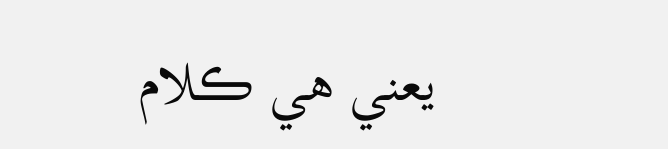يعني ھي ڪلام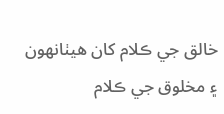خالق جي ڪلام کان ھيٺانھون ۽ مخلوق جي ڪلام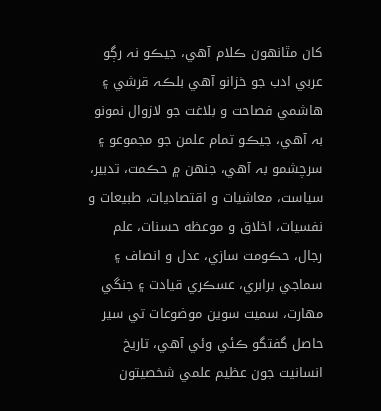کان مٿانهون ڪلام آھي، جيڪو نہ رڳو عربي ادب جو خزانو آهي بلڪہ قرشي ۽ ھاشمي فصاحت و بلاغت جو لازوال نمونو بہ آھي، جيڪو تمام علمن جو مجموعو ۽ سرچشمو بہ آھي، جنھن ۾ حڪمت، تدبير، سياست، معاشيات و اقتصاديات، طبيعات و نفسيات، اخلاق و موعظه حسنات، علم رجال، حڪومت سازي، عدل و انصاف ۽ سماجي برابري، عسڪري قيادت ۽ جنگي مھارت، سميت سوين موضوعات تي سير حاصل گفتگو ڪئي وئي آهي، تاريخ انسانيت جون عظيم علمي شخصيتون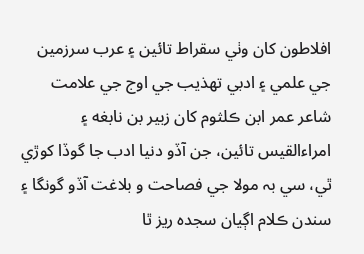افلاطون کان وٺي سقراط تائين ۽ عرب سرزمين جي علمي ۽ ادبي تھذيب جي اوج جي علامت شاعر عمر ابن ڪلثوم کان زبير بن نابغه ۽ امراءالقيس تائين، جن آڏو دنيا ادب جا گوڏا کوڙي ٿي، سي بہ مولا جي فصاحت و بلاغت آڏو گونگا ۽ سندن ڪلام اڳيان سجدہ ريز ٿا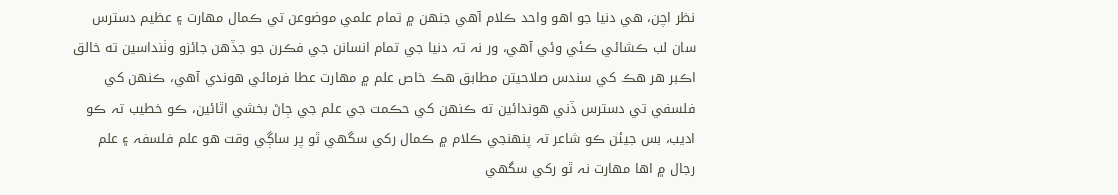نظر اچن، ھي دنيا جو اھو واحد ڪلام آھي جنھن ۾ تمام علمي موضوعن تي ڪمال مھارت ۽ عظيم دسترس سان لب ڪشائي ڪئي وئي آهي، ور نہ تہ دنيا جي تمام انسانن جي فڪرن جو جڏهن جائزو وٺنداسين ته خالق اڪبر ھر ھڪ کي سندس صلاحيتن مطابق ھڪ خاص علم ۾ مھارت عطا فرمائي ھوندي آھي، ڪنھن کي فلسفي تي دسترس ڏني ھوندائين ته ڪنهن کي حڪمت جي علم جي ڄاڻ بخشي اٿائين، ڪو خطيب تہ ڪو اديب، بس جيئن ڪو شاعر تہ پنھنجي ڪلام ۾ ڪمال رکي سگھي ٿو پر ساڳي وقت ھو علم فلسفہ ۽ علم رجال ۾ اھا مھارت نہ ٿو رکي سگھي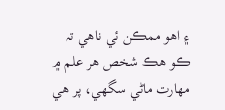۽ اھو ممڪن ئي ناھي تہ ڪو ھڪ شخص ھر علم ۾ مھارت ماڻي سگهي، پر ھي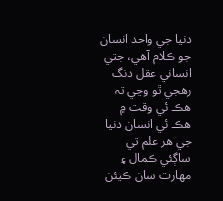دنيا جي واحد انسان جو ڪلام آھي، جتي انساني عقل دنگ رھجي ٿو وڃي تہ ھڪ ئي وقت ۾ ھڪ ئي انسان دنيا جي ھر علم تي ساڳئي ڪمال ۽ مھارت سان ڪيئن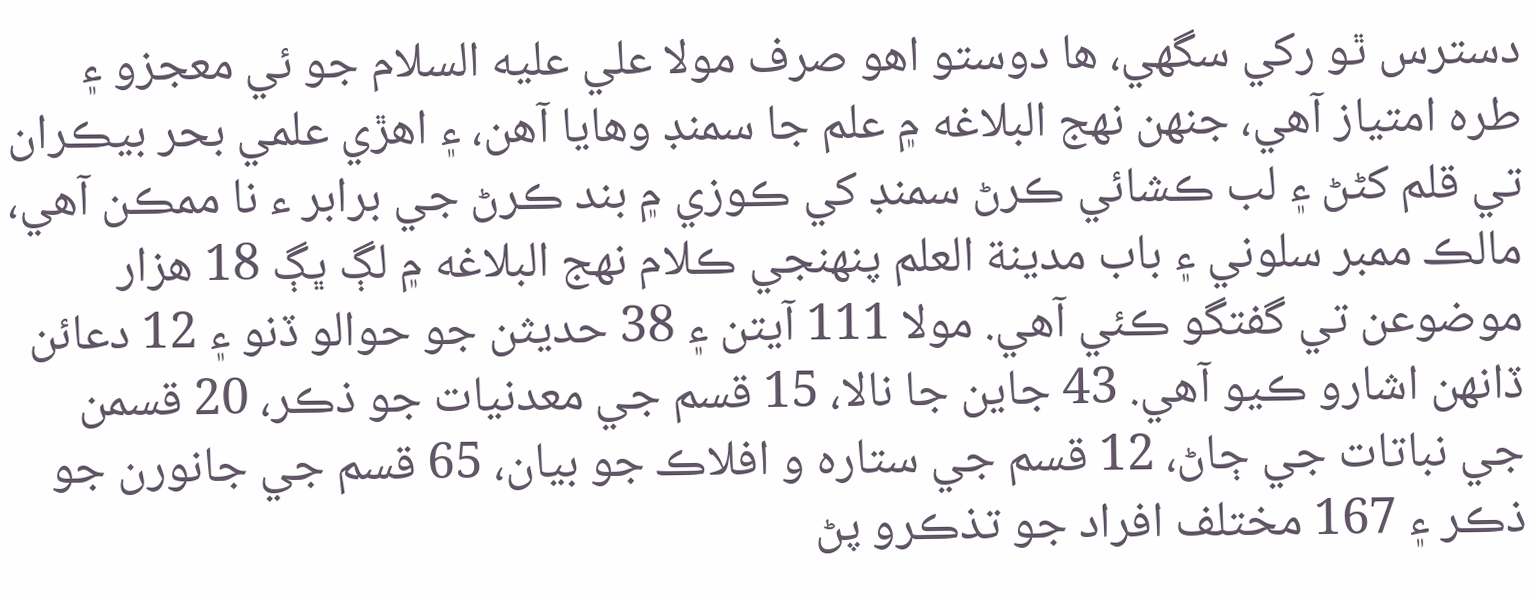دسترس ٿو رکي سگھي، ھا دوستو اھو صرف مولا علي عليه السلام جو ئي معجزو ۽ طرہ امتياز آھي، جنھن نھج البلاغه ۾ علم جا سمنڊ وھايا آھن، ۽ اھڙي علمي بحر بيڪران تي قلم کڻڻ ۽ لب ڪشائي ڪرڻ سمنڊ کي ڪوزي ۾ بند ڪرڻ جي برابر ء نا ممڪن آهي، مالڪ ممبر سلوني ۽ باب مدينة العلم پنهنجي ڪلام نھج البلاغه ۾ لڳ ڀڳ 18 ھزار موضوعن تي گفتگو ڪئي آهي. مولا 111 آيتن ۽ 38 حديثن جو حوالو ڏنو ۽ 12 دعائن ڏانهن اشارو ڪيو آھي. 43 جاين جا نالا، 15 قسم جي معدنيات جو ذڪر، 20 قسمن جي نباتات جي ڄاڻ، 12 قسم جي ستارہ و افلاڪ جو بيان، 65 قسم جي جانورن جو ذڪر ۽ 167 مختلف افراد جو تذڪرو پڻ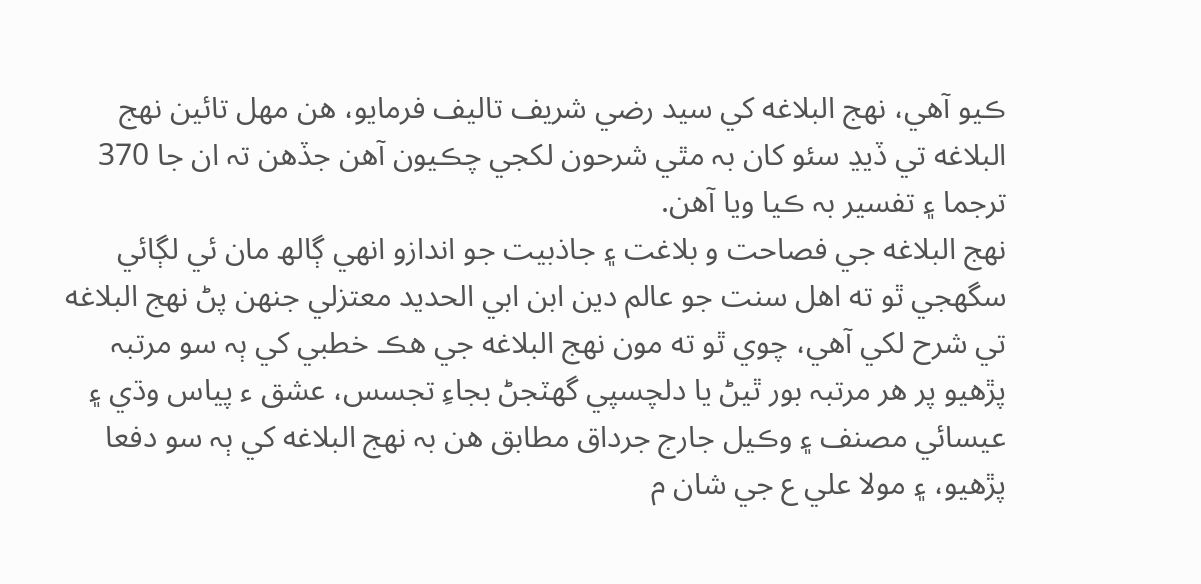ڪيو آهي، نھج البلاغه کي سيد رضي شريف تاليف فرمايو، ھن مھل تائين نھج البلاغه تي ڏيڍ سئو کان بہ مٿي شرحون لکجي چڪيون آهن جڏھن تہ ان جا 370 ترجما ۽ تفسير بہ ڪيا ويا آهن.
نھج البلاغه جي فصاحت و بلاغت ۽ جاذبيت جو اندازو انھي ڳالھ مان ئي لڳائي سگهجي ٿو ته اھل سنت جو عالم دين ابن ابي الحديد معتزلي جنھن پڻ نھج البلاغه تي شرح لکي آھي، چوي ٿو ته مون نھج البلاغه جي ھڪ خطبي کي ٻہ سو مرتبہ پڙھيو پر ھر مرتبہ بور ٿيڻ يا دلچسپي گھٽجڻ بجاءِ تجسس، عشق ء پياس وڌي ۽ عيسائي مصنف ۽ وڪيل جارج جرداق مطابق ھن بہ نھج البلاغه کي ٻہ سو دفعا پڙھيو، ۽ مولا علي ع جي شان م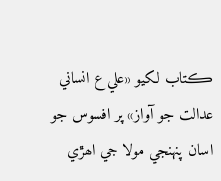ڪتاب لکيو «علي ع انساني عدالت جو آواز» پر افسوس جو اسان پنهنجي مولا جي اھڙي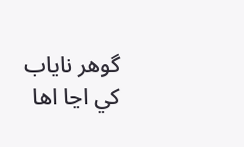گوھر ناياب کي اڃا اھا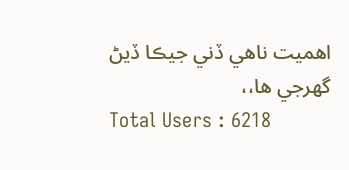اھميت ناھي ڏني جيڪا ڏيڻ گھرجي ها،،
Total Users : 6218